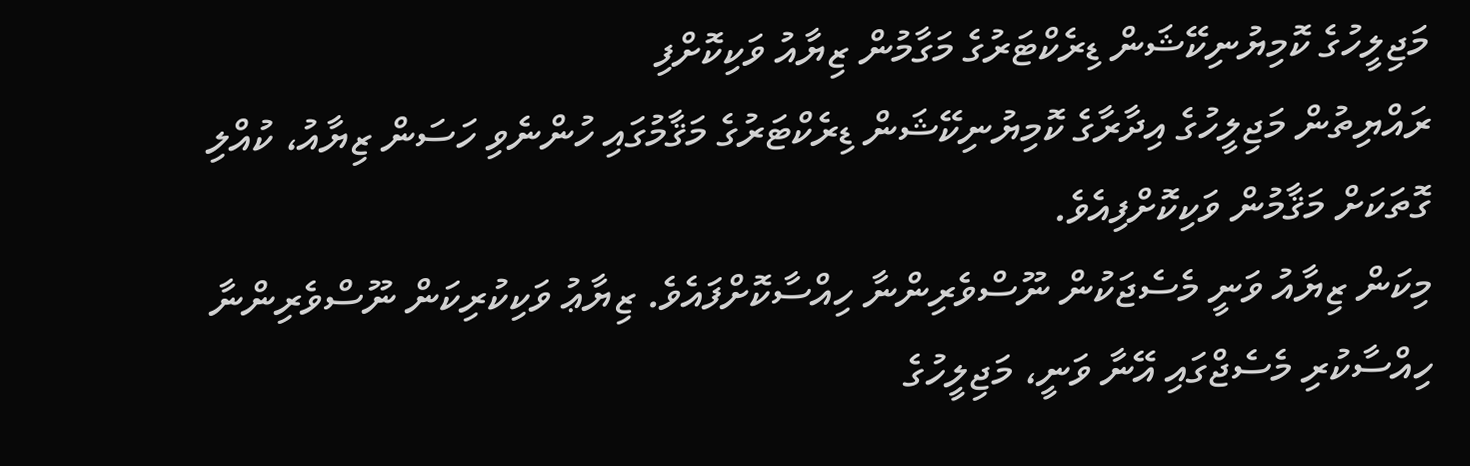މަޖިލީހުގެ ކޮމިޔުނިކޭޝަން ޑިރެކްޓަރުގެ މަގާމުން ޒިޔާއު ވަކިކޮށްފި
ރައްޔިތުން މަޖިލީހުގެ އިދާރާގެ ކޮމިޔުނިކޭޝަން ޑިރެކްޓަރުގެ މަޤާމުގައި ހުންނެވި ހަސަން ޒިޔާއު، ކުއްލި ގޮތަކަށް މަޤާމުން ވަކިކޮށްފިއެވެ.
މިކަން ޒިޔާއު ވަނީ މެސެޖަކުން ނޫސްވެރިންނާ ހިއްސާކޮށްފައެވެ. ޒިޔާޢު ވަކިކުރިކަން ނޫސްވެރިންނާ ހިއްސާކުރި މެސެޖްގައި އޭނާ ވަނީ، މަޖިލީހުގެ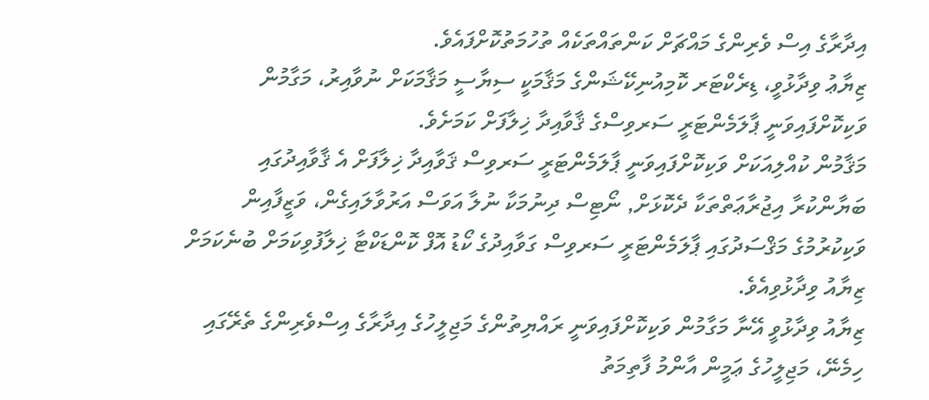އިދާރާގެ އިސް ވެރިންގެ މައްޗަށް ކަންތައްތަކެއް ތުހުމަތުކޮށްފައެވެ.
ޒިޔާޢު ވިދާޅުވީ، ޑިރެކްޓަރ ކޮމިއުނިކޭޝަންގެ މަޤާމަކީ ސިޔާސީ މަޤާމަކަށް ނުވާއިރު، މަގާމުން ވަކިކޮށްފައިވަނީ ޕާލަމެންޓަރީ ސަރވިސްގެ ޤާވާއިދާ ޚިލާފަށް ކަމަށެވެ.
މަޤާމުން ކުއްލިއަކަށް ވަކިކޮށްފައިވަނީ ޕާލަމެންޓަރީ ސަރވިސް ޤަވާއިދާ ޚިލާފަށް އެ ޤާވާއިދުގައި ބަޔާންކުރާ އިޖުރާޢަތްތަކާ ދެކޮޅަށް, ނޯޓިސް ދިނުމަކާ ނުލާ އަވަސް އަރުވާލައިގެން، ވަޒީފާއިން ވަކިކުރުމުގެ މަޤްސަދުގައި ޕާލަމެންޓަރީ ސަރވިސް ގަވާއިދުގެ ކޯޑު އޮފް ކޮންޑަކްޓާ ޚިލާފުވިކަމަށް ބުނެކަމަށް ޒިޔާއު ވިދާޅުވިއެވެ.
ޒިޔާއު ވިދާޅުވީ އޭނާ މަގާމުން ވަކިކޮށްފައިވަނީ ރައްޔިތުންގެ މަޖިލީހުގެ އިދާރާގެ އިސްވެރިންގެ ތެރޭގައި ހިމެނޭ، މަޖިލީހުގެ ޢަމީން އާންމު ފާތިމަތު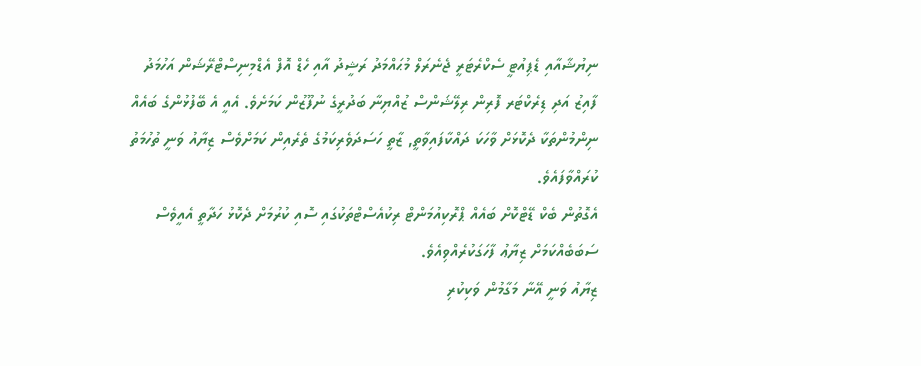ނިޔުޝާއާއި ޑެޕިއުޓީ ސެކްރެޓަރީ ޖެނެރަލް މުޙައްމަދު ރަޝީދު އާއި ހެޑް އޮފް އެޑްމިނިސްޓްރޭޝަން އަހުމަދު ފާއިޒު އަދި ޑިރެކްޓަރ ފޮރިން ރިލޭޝަންސް ޒުއްޔިނާ ބަދުރީގެ ނުފޫޒުން ކަމަށެވެ. އެއީ އެ ބޭފުޅުންގެ ބައެއް ނިންމުންތަކާ ދެކޮޅަށް ވާހަކަ ދައްކާފައިވާތީ, ޒާތީ ހަސަދަވެރިކަމުގެ ތެރެއިން ކަމަށްވެސް ޒިޔާއު ވަނީ ތުހުމަތު ކުރައްވާފައެވެ.
އެގޮތުން ބެކް ޑޭޓްކޮށް ބައެއް ޕްރޮކިއުމަންޓް ރިކުއެސްޓްތަކުގައި ސޮއި ކުރުމަށް ދެކޮޅު ހަދާތީ އެއީވެސް ސަބަބެއްކަމަށް ޒިޔާޢު ފާހަގަކުރެއްވިއެވެ.
ޒިޔާއު ވަނީ އޭނާ މަގާމުން ވަކިކުރި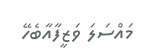މައްސަލަ ވަޒީފާއާބެހޭ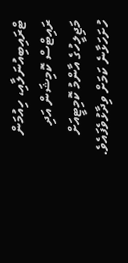ޓްރައިބިއުނަލާއި، ހިއުމަން ރައިޓްސް ކޮމިޝަން އަދި މަޖިލީހުގެ އާންމު ކޮމިޓީއަށް ހުށަހަޅާނެ ކަމަށް ވިދާޅުވެފައެވެ.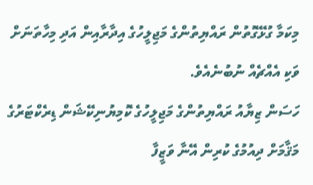މިކަމާ ގުޅޭގޮތުން ރައްޔިތުންގެ މަޖިލީހުގެ އިދާރާއިން އަދި މިހާތަނަށް ވަކި އެއްޗެއް ނުބުނެއެވެ.
ހަސަން ޒިޔާއު ރައްޔިތުންގެ މަޖިލީހުގެ ކޮމިޔުނިކޭޝަން ޑިރެކްޓަރުގެ މަޤާމަށް ދިއުމުގެ ކުރިން އޭނާ ވަޒީފާ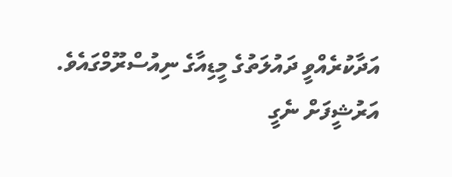އަދާކުރެއްވީ ދައުލަތުގެ މީޑިއާގެ ނިއުސްރޫމްގައެވެ.
އަރުޝީފަށް ނެގީ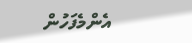އެންމެފަހުން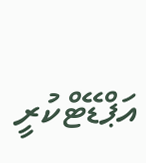އަޕްޑޭޓްކުރީ